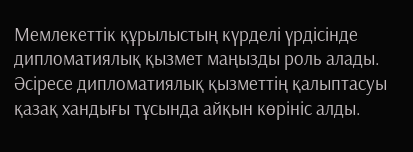Мемлекеттік құрылыстың күрделі үрдісінде дипломатиялық қызмет маңызды роль алады. Әсіресе дипломатиялық қызметтің қалыптасуы қазақ хандығы тұсында айқын көрініс алды.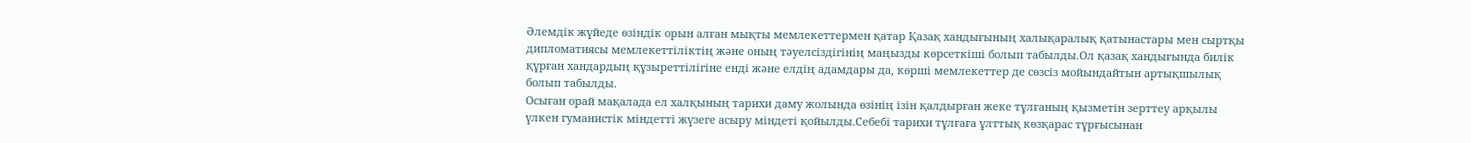Әлемдік жүйеде өзіндік орын алған мықты мемлекеттермен қатар Қазақ хандығының халықаралық қатынастары мен сыртқы дипломатиясы мемлекеттіліктің және оның тәуелсіздігінің маңызды көрсеткіші болып табылды.Ол қазақ хандығында билік құрған хандардың құзыреттілігіне енді және елдің адамдары да, көрші мемлекеттер де сөзсіз мойындайтын артықшылық болып табылды.
Осыған орай мақалада ел халқының тарихи даму жолында өзінің ізін қалдырған жеке тұлғаның қызметін зерттеу арқылы үлкен гуманистік міндетті жүзеге асыру міндеті қойылды.Себебі тарихи тұлғаға ұлттық көзқарас тұрғысынан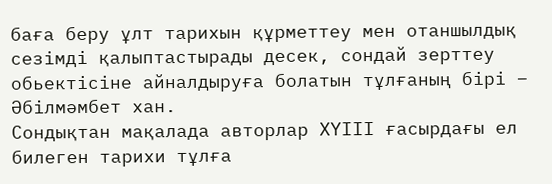баға беру ұлт тарихын құрметтеу мен отаншылдық сезімді қалыптастырады десек, сондай зерттеу обьектісіне айналдыруға болатын тұлғаның бірі – Әбілмәмбет хан.
Сондықтан мақалада авторлар ХҮІІІ ғасырдағы ел билеген тарихи тұлға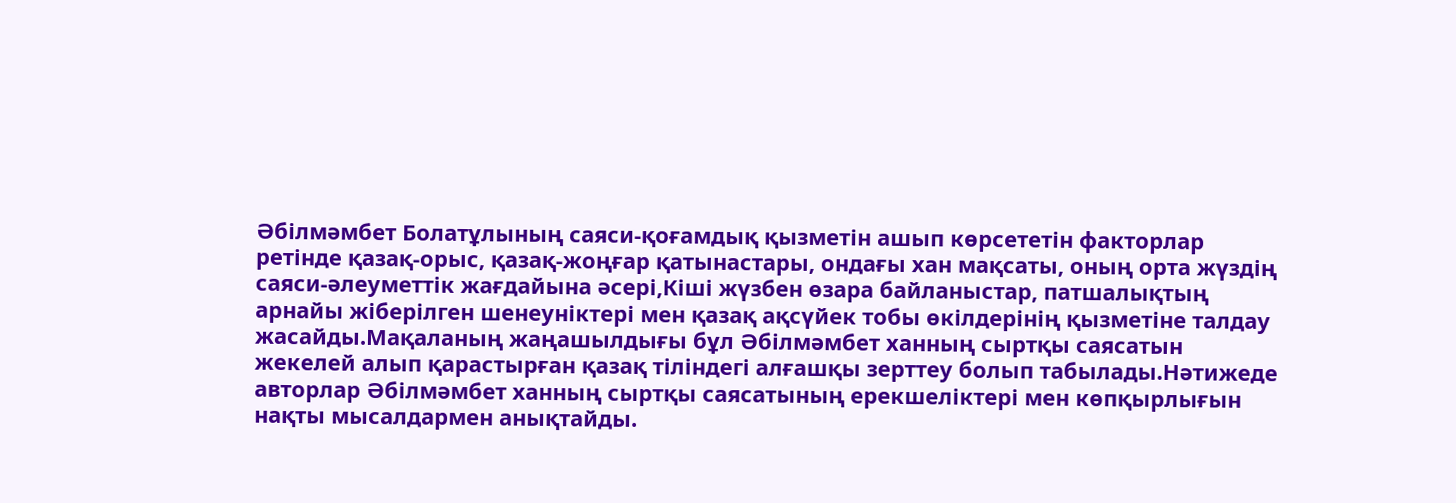Әбілмәмбет Болатұлының саяси-қоғамдық қызметін ашып көрсететін факторлар ретінде қазақ-орыс, қазақ-жоңғар қатынастары, ондағы хан мақсаты, оның орта жүздің саяси-әлеуметтік жағдайына әсері,Кіші жүзбен өзара байланыстар, патшалықтың арнайы жіберілген шенеуніктері мен қазақ ақсүйек тобы өкілдерінің қызметіне талдау жасайды.Мақаланың жаңашылдығы бұл Әбілмәмбет ханның сыртқы саясатын жекелей алып қарастырған қазақ тіліндегі алғашқы зерттеу болып табылады.Нәтижеде авторлар Әбілмәмбет ханның сыртқы саясатының ерекшеліктері мен көпқырлығын нақты мысалдармен анықтайды.